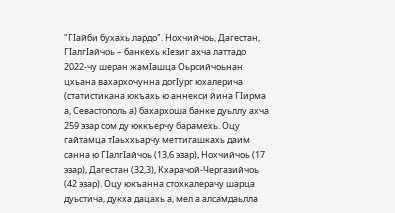"ГIайби бухахь лардо". Нохчийчоь, Дагестан, ГIалгIайчоь – банкехь кIезиг ахча латтадо
2022-чу шеран жамIашца Оьрсийчоьнан цхьана вахархочунна догIург юхалерича (статистикана юкъахь ю аннекси йина ГIирма а, Севастополь а) бахархоша банке дуьллу ахча 259 эзар сом ду юккъерчу барамехь. Оцу гайтамца тIаьххьарчу меттигашкахь даим санна ю ГIалгIайчоь (13,6 эзар), Нохчийчоь (17 эзар), Дагестан (32,3), Кхарачой-Чергазийчоь (42 эзар). Оцу юкъанна стохкалерачу шарца дуьстича, дукха дацахь а, мел а алсамдаьлла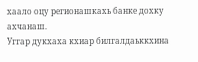хаало оцу регионашкахь банке дохку ахчанаш.
Уггар дукхаха кхиар билгалдаьккхина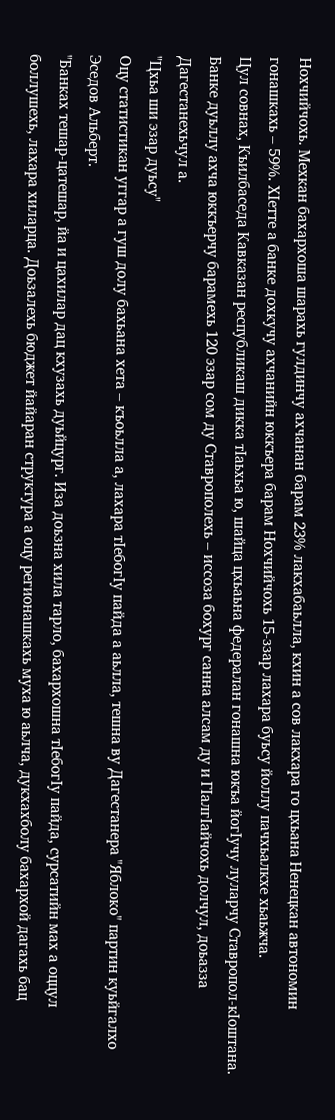Нохчийчохь. Мехкан бахархоша шарахь гулдинчу ахчанан барам 23% лакхабаьлла, кхин а сов лакхара го цхьана Ненецкан автономин гонашкахь – 59%. ХIетте а банке дохкучу ахчанийн юккъера барам Нохчийчохь 15-ззар лахара буьсу йоллу пачхьалкхе хьаьжча.
Цул совнах, Къилбаседа Кавказан республикаш дикка тIаьхьа ю, шайца цхьаьна федералан гонашна юкъа йогIучу луларчу Ставропол-кIоштана. Банке дуьллу ахча юккъерчу барамехь 120 эзар сом ду Ставрополехь – иссоза бохург санна алсам ду и ГIалгIайчохь долчул, доьазза Дагестанехьчул а.
"Цхьа ши эзар дуьсу"
Оцу статистикан уггар а гуш долу бахьана хета – къоьлла а, лахара тIебогIу пайда а аьлла, тешна ву Дагестанера "Яблоко" партин куьйгалхо Эседов Альберт.
"Банках тешар-цатешар, йа и цахилар дац кхузахь дуьйцург. Иза доьзна хила тарло, бахархошна тIебогIу пайда, сурсатийн мах а оццул боллушехь, лахара хиларца. Доьзалехь бюджет йайаран структура а оцу регионашкахь муха ю аьлча, дукхахболу бахархой дагахь бац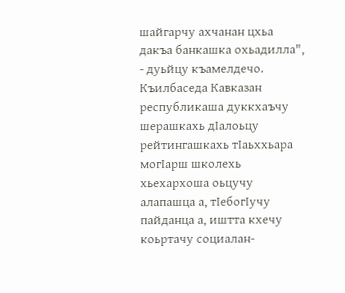шайгарчу ахчанан цхьа дакъа банкашка охьадилла", - дуьйцу къамелдечо.
Къилбаседа Кавказан республикаша дуккхаъчу шерашкахь дIалоьцу рейтингашкахь тIаьххьара могIарш школехь хьехархоша оьцучу алапашца а, тIебогIучу пайданца а, иштта кхечу коьртачу социалан-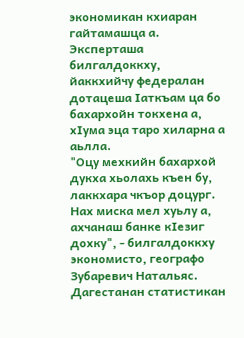экономикан кхиаран гайтамашца а. Эксперташа билгалдоккху, йаккхийчу федералан дотацеша Iаткъам ца бо бахархойн токхена а, хIума эца таро хиларна а аьлла.
"Оцу мехкийн бахархой дукха хьолахь къен бу, лаккхара чкъор доцург. Нах миска мел хуьлу а, ахчанаш банке кIезиг дохку", - билгалдоккху экономисто, географо Зубаревич Натальяс.
Дагестанан статистикан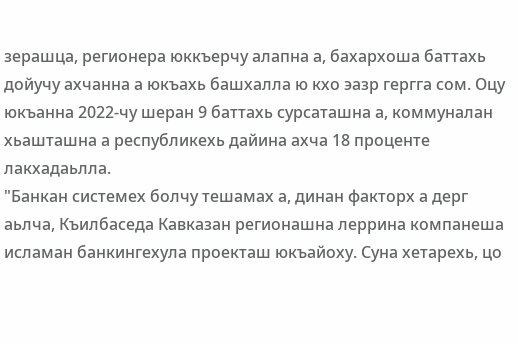зерашца, регионера юккъерчу алапна а, бахархоша баттахь дойучу ахчанна а юкъахь башхалла ю кхо эазр гергга сом. Оцу юкъанна 2022-чу шеран 9 баттахь сурсаташна а, коммуналан хьашташна а республикехь дайина ахча 18 проценте лакхадаьлла.
"Банкан системех болчу тешамах а, динан факторх а дерг аьлча, Къилбаседа Кавказан регионашна леррина компанеша исламан банкингехула проекташ юкъайоху. Суна хетарехь, цо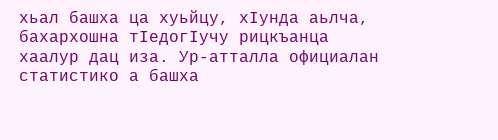хьал башха ца хуьйцу, хIунда аьлча, бахархошна тIедогIучу рицкъанца хаалур дац иза. Ур-атталла официалан статистико а башха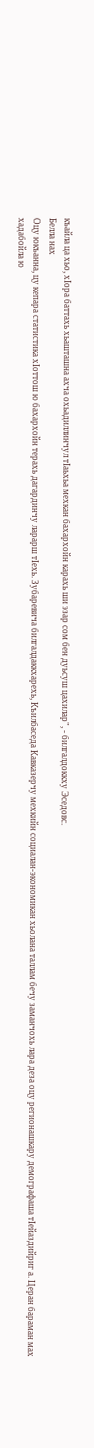къайла ца хьо, хIора баттахь хьашташна ахча охьадиллинчул тIаьхьа мехкан бахархойн карахь ши эзар сом бен дуьсуш цахилар", - билгалдоккху Эседовс.
Белла нах
Оцу юкъанна, цу кепара статистика хIоттош ю бахархойн терахь дагардинчу ларарш тIехь. Зубаревича билгалдаккхарехь, Къилбаседа Кавказерчу мехкийн социалан-экономикан хьолана таллам бечу заманчохь лара деза оцу регионашкару демографаша тIейаздийриг а. Церан бараман мах хадабойла ю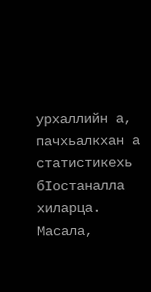урхаллийн а, пачхьалкхан а статистикехь бIостаналла хиларца.
Масала,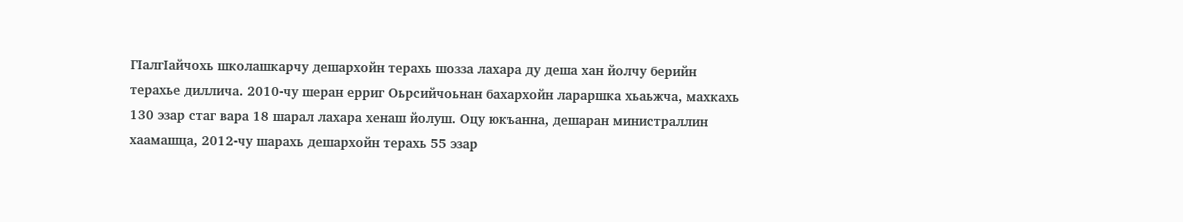ГIалгIайчохь школашкарчу дешархойн терахь шозза лахара ду деша хан йолчу берийн терахье диллича. 2010-чу шеран ерриг Оьрсийчоьнан бахархойн лараршка хьаьжча, махкахь 130 эзар стаг вара 18 шарал лахара хенаш йолуш. Оцу юкъанна, дешаран министраллин хаамашца, 2012-чу шарахь дешархойн терахь 55 эзар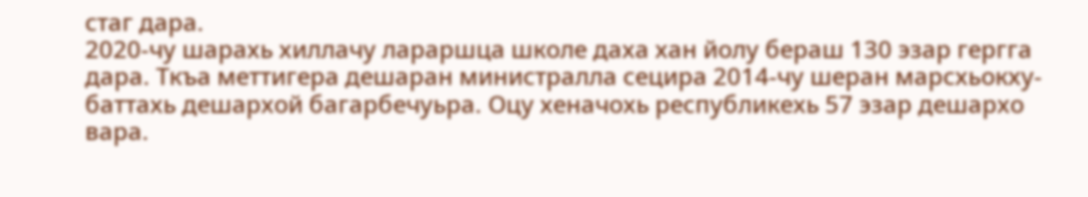стаг дара.
2020-чу шарахь хиллачу лараршца школе даха хан йолу бераш 130 эзар гергга дара. Ткъа меттигера дешаран министралла сецира 2014-чу шеран марсхьокху-баттахь дешархой багарбечуьра. Оцу хеначохь республикехь 57 эзар дешархо вара.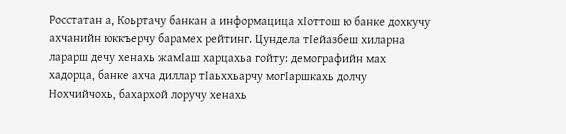Росстатан а, Коьртачу банкан а информацица хIоттош ю банке дохкучу ахчанийн юккъерчу барамех рейтинг. Цундела тIейазбеш хиларна ларарш дечу хенахь жамIаш харцахьа гойту: демографийн мах хадорца, банке ахча диллар тIаьххьарчу могIаршкахь долчу Нохчийчохь, бахархой лоручу хенахь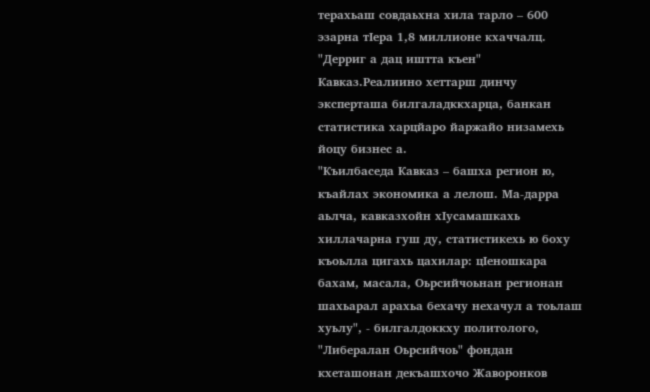терахьаш совдаьхна хила тарло – 600 эзарна тIера 1,8 миллионе кхаччалц.
"Дерриг а дац иштта къен"
Кавказ.Реалиино хеттарш динчу эксперташа билгаладккхарца, банкан статистика харцйаро йаржайо низамехь йоцу бизнес а.
"Къилбаседа Кавказ – башха регион ю, къайлах экономика а лелош. Ма-дарра аьлча, кавказхойн хIусамашкахь хиллачарна гуш ду, статистикехь ю боху къоьлла цигахь цахилар: цIеношкара бахам, масала, Оьрсийчоьнан регионан шахьарал арахьа бехачу нехачул а тоьлаш хуьлу", - билгалдоккху политолого, "Либералан Оьрсийчоь" фондан кхеташонан декъашхочо Жаворонков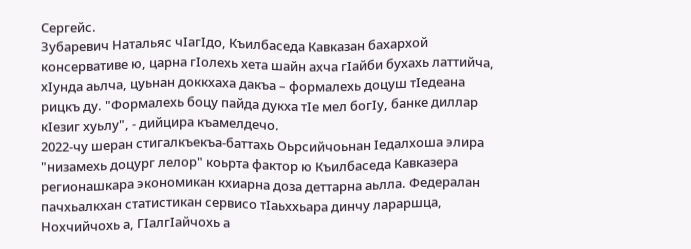Сергейс.
Зубаревич Натальяс чIагIдо, Къилбаседа Кавказан бахархой консервативе ю, царна гIолехь хета шайн ахча гIайби бухахь латтийча, хIунда аьлча, цуьнан доккхаха дакъа – формалехь доцуш тIедеана рицкъ ду. "Формалехь боцу пайда дукха тIе мел богIу, банке диллар кIезиг хуьлу", - дийцира къамелдечо.
2022-чу шеран стигалкъекъа-баттахь Оьрсийчоьнан Iедалхоша элира "низамехь доцург лелор" коьрта фактор ю Къилбаседа Кавказера регионашкара экономикан кхиарна доза деттарна аьлла. Федералан пачхьалкхан статистикан сервисо тIаьххьара динчу лараршца, Нохчийчохь а, ГIалгIайчохь а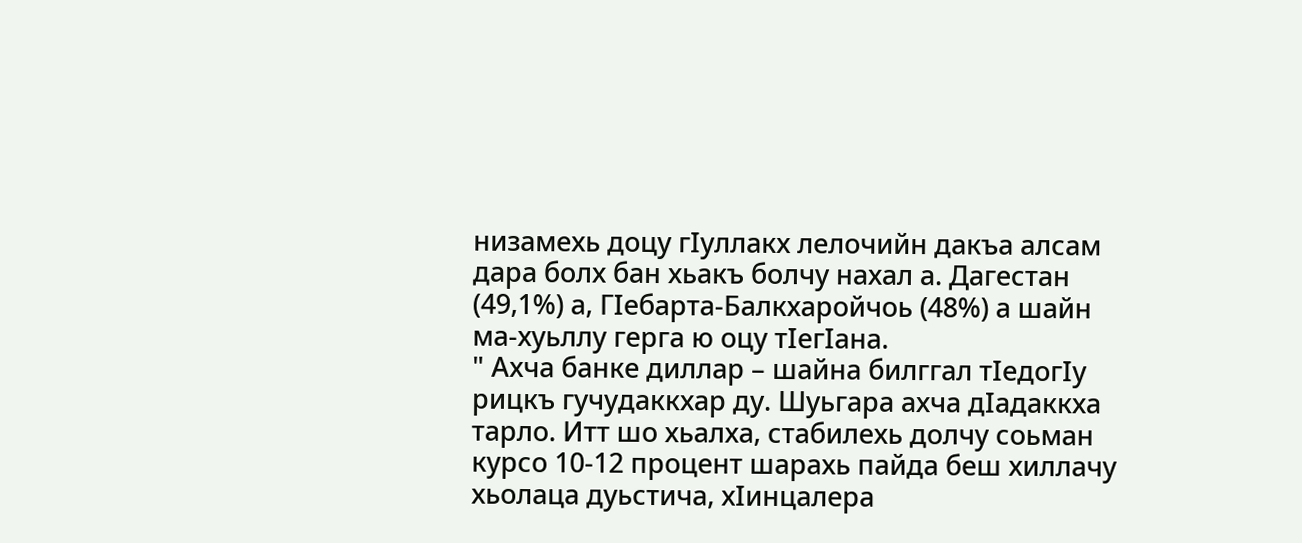низамехь доцу гIуллакх лелочийн дакъа алсам дара болх бан хьакъ болчу нахал а. Дагестан (49,1%) а, ГIебарта-Балкхаройчоь (48%) а шайн ма-хуьллу герга ю оцу тIегIана.
" Ахча банке диллар – шайна билггал тIедогIу рицкъ гучудаккхар ду. Шуьгара ахча дIадаккха тарло. Итт шо хьалха, стабилехь долчу соьман курсо 10-12 процент шарахь пайда беш хиллачу хьолаца дуьстича, хIинцалера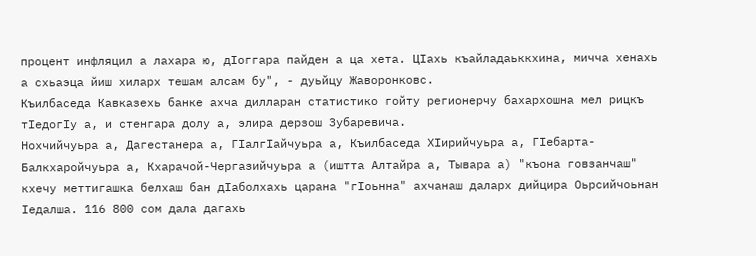процент инфляцил а лахара ю, дIоггара пайден а ца хета. ЦIахь къайладаьккхина, мичча хенахь а схьаэца йиш хиларх тешам алсам бу", - дуьйцу Жаворонковс.
Къилбаседа Кавказехь банке ахча дилларан статистико гойту регионерчу бахархошна мел рицкъ тIедогIу а, и стенгара долу а, элира дерзош Зубаревича.
Нохчийчуьра а, Дагестанера а, ГIалгIайчуьра а, Къилбаседа ХIирийчуьра а, ГIебарта-Балкхаройчуьра а, Кхарачой-Чергазийчуьра а (иштта Алтайра а, Тывара а) "къона говзанчаш" кхечу меттигашка белхаш бан дIаболхахь царана "гIоьнна" ахчанаш даларх дийцира Оьрсийчоьнан Iедалша. 116 800 сом дала дагахь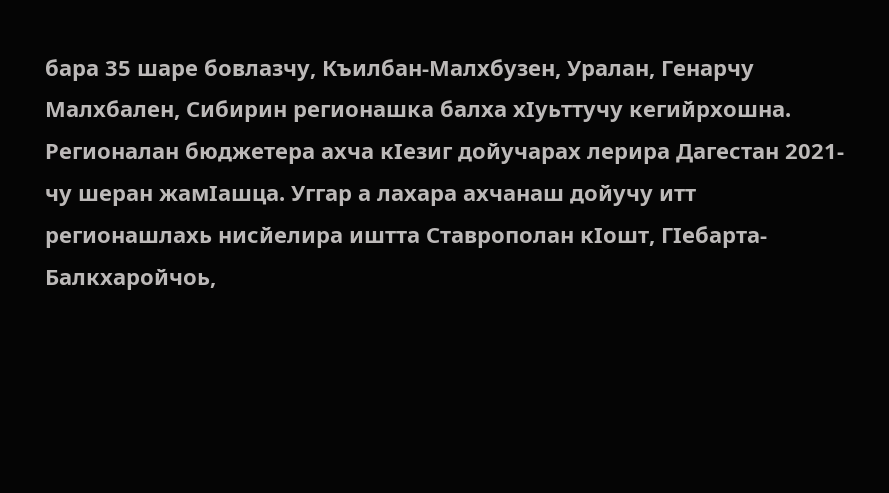бара 35 шаре бовлазчу, Къилбан-Малхбузен, Уралан, Генарчу Малхбален, Сибирин регионашка балха хIуьттучу кегийрхошна.
Регионалан бюджетера ахча кIезиг дойучарах лерира Дагестан 2021-чу шеран жамIашца. Уггар а лахара ахчанаш дойучу итт регионашлахь нисйелира иштта Ставрополан кIошт, ГIебарта-Балкхаройчоь,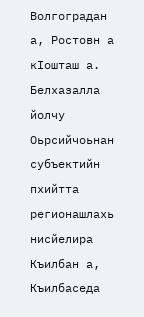Волгоградан а, Ростовн а кIошташ а.
Белхазалла йолчу Оьрсийчоьнан субъектийн пхийтта регионашлахь нисйелира Къилбан а, Къилбаседа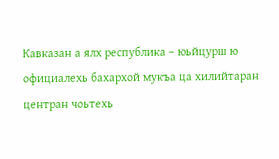Кавказан а ялх республика – юьйцурш ю официалехь бахархой мукъа ца хилийтаран центран чоьтехь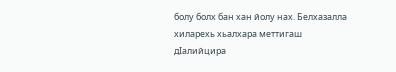болу болх бан хан йолу нах. Белхазалла хиларехь хьалхара меттигаш дIалийцира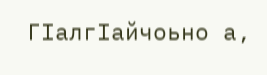ГIалгIайчоьно а,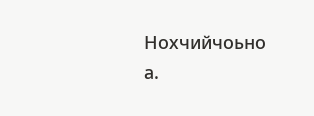Нохчийчоьно а.